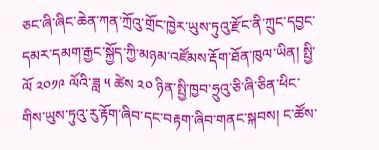ཅང་ཞི་ཞིང་ཆེན་ཀན་ཀྲོའུ་གྲོང་ཁྱེར་ཡུས་ཏུའུ་རྫོང་ནི་ཀྲུང་དབྱང་དམར་དམག་རྒྱང་སྐྱོད་ཀྱི་མཉམ་འཛོམས་རྡོག་ཐོན་ཁུལ་ཡིན། སྤྱི་ལོ ༢༠༡༩ ལོའི་ཟླ ༥ ཚེས ༢༠ ཉིན་སྤྱི་ཁྱབ་ཧྲུའུ་ཅི་ཞི་ཅིན་ཕིང་གིས་ཡུས་ཏུའུ་རུ་རྟོག་ཞིབ་དང་བརྟག་ཞིབ་གནང་སྐབས། ང་ཚོས་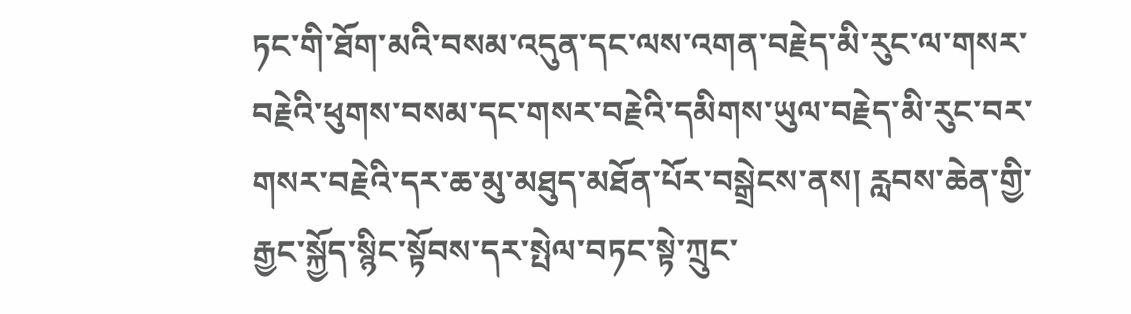ཏང་གི་ཐོག་མའི་བསམ་འདུན་དང་ལས་འགན་བརྗེད་མི་རུང་ལ་གསར་བརྗེའི་ཕུགས་བསམ་དང་གསར་བརྗེའི་དམིགས་ཡུལ་བརྗེད་མི་རུང་བར་གསར་བརྗེའི་དར་ཆ་མུ་མཐུད་མཐོན་པོར་བསྒྲེངས་ནས། རླབས་ཆེན་གྱི་རྒྱང་སྐྱོད་སྙིང་སྟོབས་དར་སྤེལ་བཏང་སྟེ་ཀྲུང་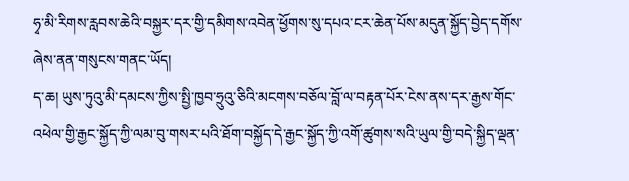ཧྭ་མི་རིགས་རླབས་ཆེའི་བསྐྱར་དར་གྱི་དམིགས་འབེན་ཕྱོགས་སུ་དཔའ་ངར་ཆེན་པོས་མདུན་སྐྱོད་བྱེད་དགོས་ཞེས་ནན་གསུངས་གནང་ཡོད།
ད་ཆ། ཡུས་ཏུའུ་མི་དམངས་ཀྱིས་སྤྱི་ཁྱབ་ཧྲུའུ་ཅིའི་མངགས་བཅོལ་བློ་ལ་བརྟན་པོར་ངེས་ནས་དར་རྒྱས་གོང་འཕེལ་གྱི་རྒྱང་སྐྱོད་ཀྱི་ལམ་བུ་གསར་པའི་ཐོག་བསྐྱོད་དེ་རྒྱང་སྐྱོད་ཀྱི་འགོ་ཚུགས་སའི་ཡུལ་གྱི་བདེ་སྐྱིད་ལྡན་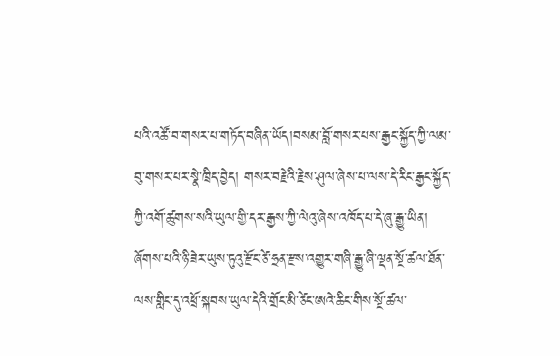པའི་འཚོ་བ་གསར་པ་གཏོད་བཞིན་ཡོད།བསམ་བློ་གསར་པས་རྒྱང་སྐྱོད་ཀྱི་ལམ་བུ་གསར་པར་སྣེ་ཁྲིད་བྱེད། གསར་བརྗེའི་རྗེས་ཤུལ་ཞེས་པ་ལས་དེ་རིང་རྒྱང་སྐྱོད་ཀྱི་འགོ་ཚུགས་སའི་ཡུལ་གྱི་དར་རྒྱས་ཀྱི་ལེའུ་ཞེས་འཁོད་པ་དེ་ཞུ་རྒྱུ་ཡིན།
ཞོགས་པའི་ཉི་ཟེར་ཡུས་ཏུའུ་རྫོང་ཙེ་ཧྲན་རྫས་འགྱུར་གཞི་རྒྱུ་ཞི་ལྡན་སྔོ་ཚལ་ཐོན་ལས་གླིང་དུ་འཕྲོ་སྐབས་ཡུལ་དེའི་གྲོང་མི་ཙེང་ཨའེ་ཆིང་གིས་སྔོ་ཚལ་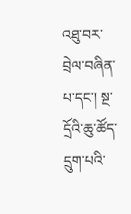འཐུ་བར་བྲེལ་བཞིན་པ་དང་། སྔ་དྲོའི་ཆུ་ཚོད་དྲུག་པའི་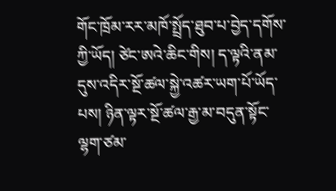གོང་ཁྲོམ་རར་མཁོ་སྤྲོད་ཐུབ་པ་བྱེད་དགོས་ཀྱི་ཡོད། ཙེང་ཨའེ་ཆིང་གིས། ད་ལྟའི་ནམ་དུས་འདིར་སྔོ་ཚལ་སྐྱེ་འཚར་ཡག་པོ་ཡོད་པས། ཉིན་ལྟར་སྔོ་ཚལ་རྒྱ་མ་བདུན་སྟོང་ལྷག་ཙམ་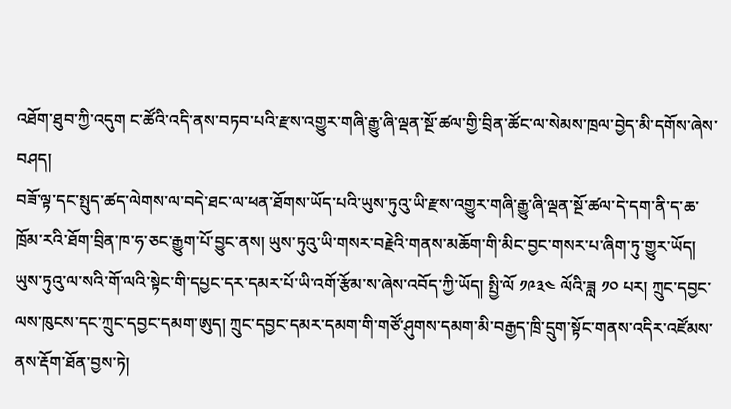འཐོག་ཐུབ་ཀྱི་འདུག ང་ཚོའི་འདི་ནས་བཏབ་པའི་རྫས་འགྱུར་གཞི་རྒྱུ་ཞི་ལྡན་སྔོ་ཚལ་གྱི་བྲིན་ཚོང་ལ་སེམས་ཁྲལ་བྱེད་མི་དགོས་ཞེས་བཤད།
བཟོ་ལྟ་དང་སྤུད་ཚད་ལེགས་ལ་བདེ་ཐང་ལ་ཕན་ཐོགས་ཡོད་པའི་ཡུས་ཏུའུ་ཡི་རྫས་འགྱུར་གཞི་རྒྱུ་ཞི་ལྡན་སྔོ་ཚལ་དེ་དག་ནི་ད་ཆ་ཁྲོམ་རའི་ཐོག་བྲིན་ཁ་ཧ་ཅང་རྒྱུག་པོ་བྱུང་ནས། ཡུས་ཏུའུ་ཡི་གསར་བརྗེའི་གནས་མཆོག་གི་མིང་བྱང་གསར་པ་ཞིག་ཏུ་གྱུར་ཡོད།
ཡུས་ཏུའུ་ལ་སའི་གོ་ལའི་སྟེང་གི་དཔྱང་དར་དམར་པོ་ཡི་འགོ་རྩོམ་ས་ཞེས་འབོད་ཀྱི་ཡོད། སྤྱི་ལོ ༡༩༣༤ ལོའི་ཟླ ༡༠ པར། ཀྲུང་དབྱང་ལས་ཁུངས་དང་ཀྲུང་དབྱང་དམག་ཨུད། ཀྲུང་དབྱང་དམར་དམག་གི་གཙོ་ཤུགས་དམག་མི་བརྒྱད་ཁྲི་དྲུག་སྟོང་གནས་འདིར་འཛོམས་ནས་རྡོག་ཐོན་བྱས་ཏེ།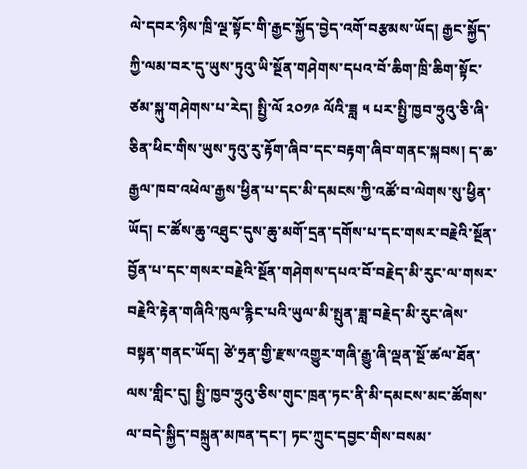ལེ་དབར་ཉིས་ཁྲི་ལྔ་སྟོང་གི་རྒྱང་སྐྱོད་བྱེད་འགོ་བརྩམས་ཡོད། རྒྱང་སྐྱོད་ཀྱི་ལམ་བར་དུ་ཡུས་ཏུའུ་ཡི་སྔོན་གཤེགས་དཔའ་བོ་ཆིག་ཁྲི་ཆིག་སྟོང་ཙམ་སྐུ་གཤེགས་པ་རེད། སྤྱི་ལོ ༢༠༡༩ ལོའི་ཟླ ༥ པར་སྤྱི་ཁྱབ་ཧྲུའུ་ཅི་ཞི་ཅིན་ཕིང་གིས་ཡུས་ཏུའུ་རུ་རྟོག་ཞིབ་དང་བརྟག་ཞིབ་གནང་སྐབས། ད་ཆ་རྒྱལ་ཁབ་འཕེལ་རྒྱས་ཕྱིན་པ་དང་མི་དམངས་ཀྱི་འཚོ་བ་ལེགས་སུ་ཕྱིན་ཡོད། ང་ཚོས་ཆུ་འཐུང་དུས་ཆུ་མགོ་དྲན་དགོས་པ་དང་གསར་བརྗེའི་སྔོན་བྱོན་པ་དང་གསར་བརྗེའི་སྔོན་གཤེགས་དཔའ་བོ་བརྗེད་མི་རུང་ལ་གསར་བརྗེའི་རྟེན་གཞིའི་ཁུལ་རྙིང་པའི་ཡུལ་མི་སྤུན་ཟླ་བརྗེད་མི་རུང་ཞེས་བསྟན་གནང་ཡོད། ཙེ་ཧྲན་གྱི་རྫས་འགྱུར་གཞི་རྒྱུ་ཞི་ལྡན་སྔོ་ཚལ་ཐོན་ལས་གླིང་དུ། སྤྱི་ཁྱབ་ཧྲུའུ་ཅིས་གུང་ཁྲན་ཏང་ནི་མི་དམངས་མང་ཚོགས་ལ་བདེ་སྐྱིད་བསྐྲུན་མཁན་དང་། ཏང་ཀྲུང་དབྱང་གིས་བསམ་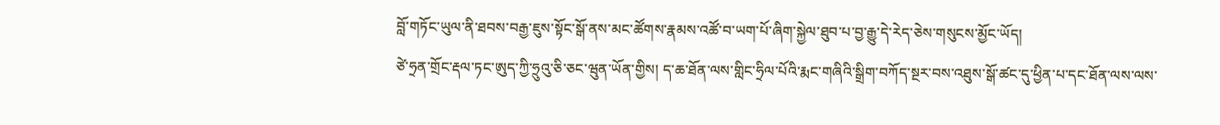བློ་གཏོང་ཡུལ་ནི་ཐབས་བརྒྱ་ཇུས་སྟོང་སྒོ་ནས་མང་ཚོགས་རྣམས་འཚོ་བ་ཡག་པོ་ཞིག་སྐྱེལ་ཐུབ་པ་བྱ་རྒྱུ་དེ་རེད་ཅེས་གསུངས་མྱོང་ཡོད།
ཙེ་ཧྲན་གྲོང་རྡལ་ཏང་ཨུད་ཀྱི་ཧྲུའུ་ཅི་ཅང་ཝུན་ཡོན་གྱིས། ད་ཆ་ཐོན་ལས་གླིང་ཧྲིལ་པོའི་རྨང་གཞིའི་སྒྲིག་བཀོད་སྔར་བས་འཐུས་སྒོ་ཚང་དུ་ཕྱིན་པ་དང་ཐོན་ལས་ལས་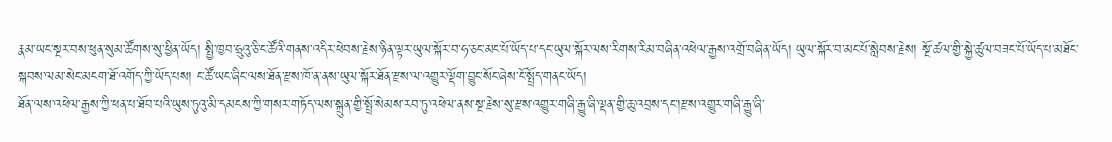རྣམ་ཡང་སྔར་བས་ཕུན་སུམ་ཚོགས་སུ་ཕྱིན་ཡོད། སྤྱི་ཁྱབ་ཧྲུའུ་ཅི་ང་ཚོའི་གནས་འདིར་ཕེབས་རྗེས་ཉིན་ལྟར་ཡུལ་སྐོར་བ་ཧ་ཅང་མང་པོ་ཡོད་པ་དང་ཡུལ་སྐོར་ལས་རིགས་རིམ་བཞིན་འཕེལ་རྒྱས་འགྲོ་བཞིན་ཡོད། ཡུལ་སྐོར་བ་མང་པོ་སླེབས་རྗེས། སྔོ་ཚལ་གྱི་སྐྱེ་ཚུལ་བཟང་པོ་ཡོད་པ་མཐོང་སྐབས་ལམ་སེང་མངག་ཐོ་འགོད་ཀྱི་ཡོད་པས། ང་ཚོ་ཡང་ཞིང་ལས་ཐོན་རྫས་ཁོ་ན་ནས་ཡུལ་སྐོར་ཐོན་རྫས་ལ་འགྱུར་ལྡོག་བྱུང་སོང་ཞེས་ངོ་སྤྲོད་གནང་ཡོད།
ཐོན་ལས་འཕེལ་རྒྱས་ཀྱི་ཕན་པ་ཐོབ་པའི་ཡུས་ཏུའུ་མི་དམངས་ཀྱི་གསར་གཏོད་ལས་སྐྲུན་གྱི་སྤྲོ་སེམས་རབ་ཏུ་འཕེལ་ནས་སྔ་རྗེས་སུ་རྫས་འགྱུར་གཞི་རྒྱུ་ཞི་ལྡན་གྱི་ཆུ་འབྲས་དང་།རྫས་འགྱུར་གཞི་རྒྱུ་ཞི་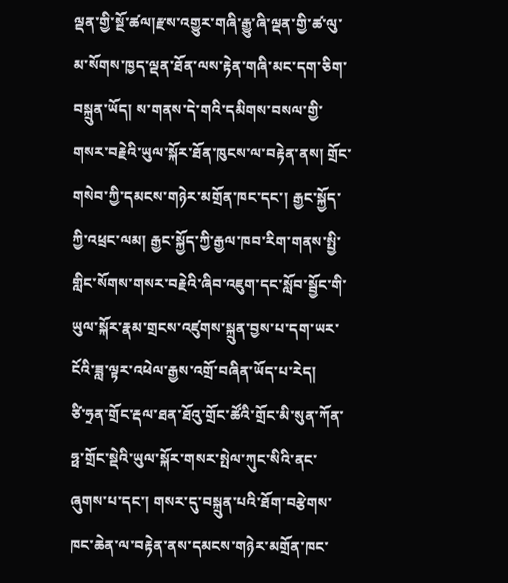ལྡན་གྱི་སྔོ་ཚལ།རྫས་འགྱུར་གཞི་རྒྱུ་ཞི་ལྡན་གྱི་ཚ་ལུ་མ་སོགས་ཁྱད་ལྡན་ཐོན་ལས་རྟེན་གཞི་མང་དག་ཅིག་བསྐྲུན་ཡོད། ས་གནས་དེ་གའི་དམིགས་བསལ་གྱི་གསར་བརྗེའི་ཡུལ་སྐོར་ཐོན་ཁུངས་ལ་བརྟེན་ནས། གྲོང་གསེབ་ཀྱི་དམངས་གཉེར་མགྲོན་ཁང་དང་། རྒྱང་སྐྱོད་ཀྱི་འཕྲང་ལམ། རྒྱང་སྐྱོད་ཀྱི་རྒྱལ་ཁབ་རིག་གནས་སྤྱི་གླིང་སོགས་གསར་བརྗེའི་ཞིབ་འཇུག་དང་སློབ་སྦྱོང་གི་ཡུལ་སྐོར་རྣམ་གྲངས་འཛུགས་སྐྲུན་བྱས་པ་དག་ཡར་ངོའི་ཟླ་ལྟར་འཕེལ་རྒྱས་འགྲོ་བཞིན་ཡོད་པ་རེད།
ཙི་ཧྲན་གྲོང་རྡལ་ཐན་ཐོའུ་གྲོང་ཚོའི་གྲོང་མི་སུན་ཀོན་ཧྥ་གྲོང་སྡེའི་ཡུལ་སྐོར་གསར་སྤེལ་ཀུང་སིའི་ནང་ཞུགས་པ་དང་། གསར་དུ་བསྐྲུན་པའི་ཐོག་བརྩེགས་ཁང་ཆེན་ལ་བརྟེན་ནས་དམངས་གཉེར་མགྲོན་ཁང་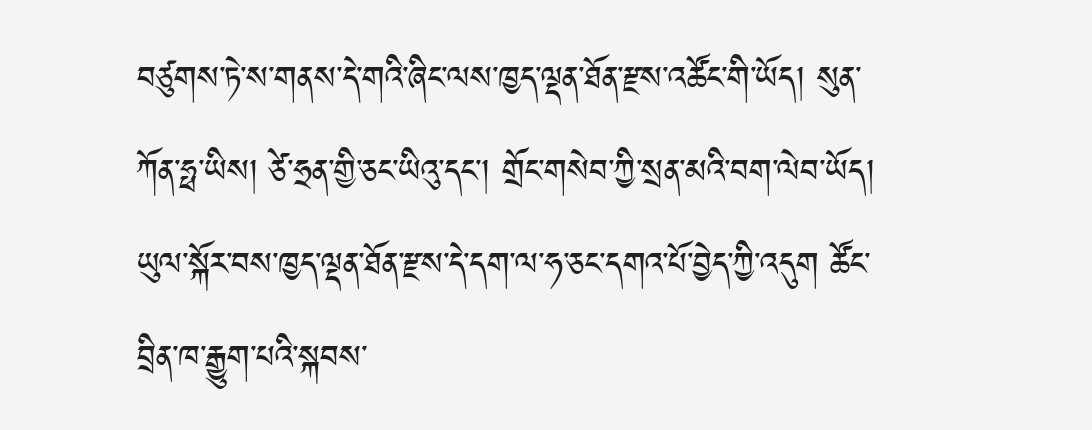བཙུགས་ཏེ་ས་གནས་དེ་གའི་ཞིང་ལས་ཁྱད་ལྡན་ཐོན་རྫས་འཚོང་གི་ཡོད། སུན་ཀོན་ཧྥ་ཡིས། ཙེ་ཧྲན་གྱི་ཅང་ཡིའུ་དང་། གྲོང་གསེབ་ཀྱི་སྲན་མའི་བག་ལེབ་ཡོད། ཡུལ་སྐོར་བས་ཁྱད་ལྡན་ཐོན་རྫས་དེ་དག་ལ་ཧ་ཅང་དགའ་པོ་བྱེད་ཀྱི་འདུག ཚོང་བྲིན་ཁ་རྒྱུག་པའི་སྐབས་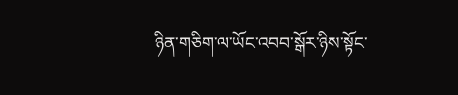ཉིན་གཅིག་ལ་ཡོང་འབབ་སྒོར་ཉིས་སྟོང་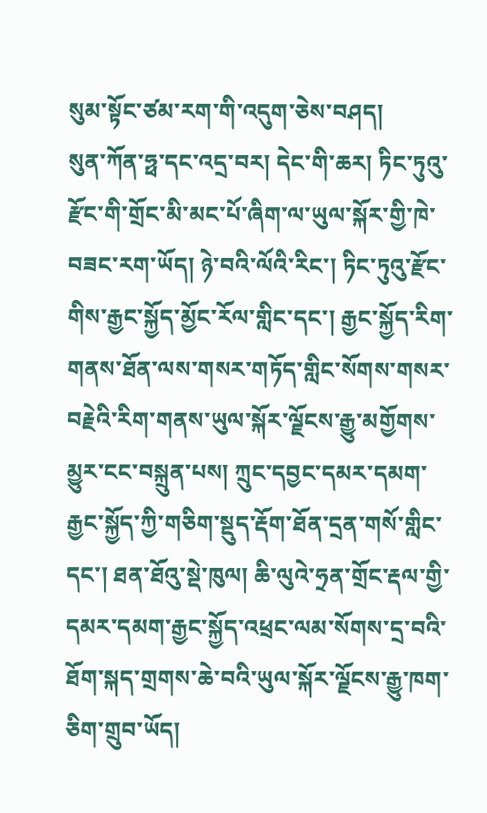སུམ་སྟོང་ཙམ་རག་གི་འདུག་ཅེས་བཤད།
སུན་ཀོན་ཧྥ་དང་འདྲ་བར། དེང་གི་ཆར། ཏིང་ཏུའུ་རྫོང་གི་གྲོང་མི་མང་པོ་ཞིག་ལ་ཡུལ་སྐོར་གྱི་ཁེ་བཟང་རག་ཡོད། ཉེ་བའི་ལོའི་རིང་། ཏིང་ཏུའུ་རྫོང་གིས་རྒྱང་སྐྱོད་མྱོང་རོལ་གླིང་དང་། རྒྱང་སྐྱོད་རིག་གནས་ཐོན་ལས་གསར་གཏོད་གླིང་སོགས་གསར་བརྗེའི་རིག་གནས་ཡུལ་སྐོར་ལྗོངས་རྒྱུ་མགྱོགས་མྱུར་ངང་བསྐྲུན་པས། ཀྲུང་དབྱང་དམར་དམག་རྒྱང་སྐྱོད་ཀྱི་གཅིག་སྡུད་རྡོག་ཐོན་དྲན་གསོ་གླིང་དང་། ཐན་ཐོའུ་སྡེ་ཁུལ། ཆི་ལུའེ་ཧྲན་གྲོང་རྡལ་གྱི་དམར་དམག་རྒྱང་སྐྱོད་འཕྲང་ལམ་སོགས་དྲ་བའི་ཐོག་སྐད་གྲགས་ཆེ་བའི་ཡུལ་སྐོར་ལྗོངས་རྒྱུ་ཁག་ཅིག་གྲུབ་ཡོད།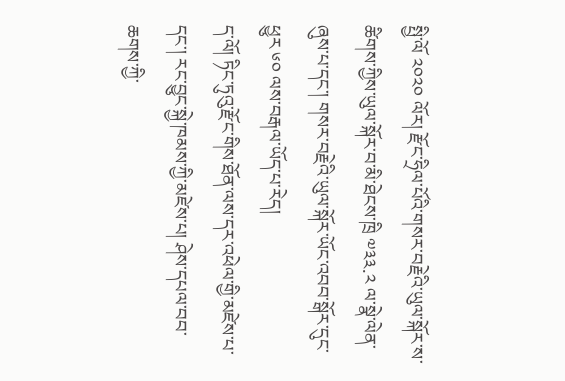སྤྱི་ལོ ༢༠༢༠ ལོར། རྫོང་ཧྲིལ་པོའི་གསར་བརྗེའི་ཡུལ་སྐོར་ས་ཚིགས་ཀྱིས་ཡུལ་སྐོར་བ་མི་ཐེངས་ཁྲི ༧༣༣.༢ ལ་སྣེ་ལེན་ཞུས་པ་དང་། གསར་བརྗེའི་ཡུལ་སྐོར་ཡོང་འབབ་སྒོར་དུང་ཕྱུར ༦༠ ལས་བརྒལ་ཡོད་པ་རེད།
ད་ལོ། ཏིང་ཏུའུ་རྫོང་གིས་ཐོན་ལས་དར་འཕེལ་གྱི་མཛེས་པ་དང་། རང་བྱུང་སྐྱེ་ཁམས་ཀྱི་མཛེས་པ། ཤེས་དཔལ་བབ་ཆགས་ཀྱི་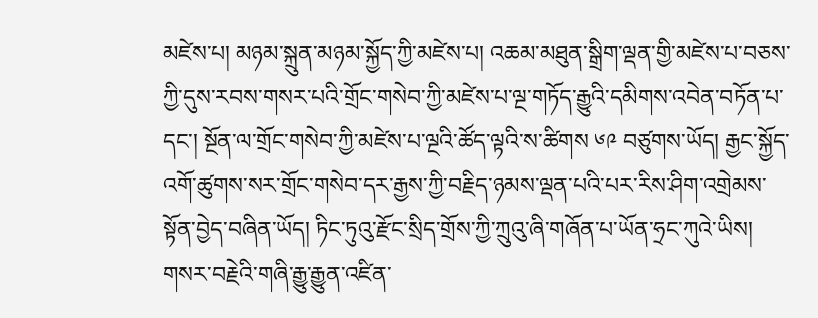མཛེས་པ། མཉམ་སྐྲུན་མཉམ་སྐྱོད་ཀྱི་མཛེས་པ། འཆམ་མཐུན་སྒྲིག་ལྡན་གྱི་མཛེས་པ་བཅས་ཀྱི་དུས་རབས་གསར་པའི་གྲོང་གསེབ་ཀྱི་མཛེས་པ་ལྔ་གཏོད་རྒྱུའི་དམིགས་འབེན་བཏོན་པ་དང་། སྔོན་ལ་གྲོང་གསེབ་ཀྱི་མཛེས་པ་ལྔའི་ཚོད་ལྟའི་ས་ཚིགས ༦༩ བཙུགས་ཡོད། རྒྱང་སྐྱོད་འགོ་ཚུགས་སར་གྲོང་གསེབ་དར་རྒྱས་ཀྱི་བརྗིད་ཉམས་ལྡན་པའི་པར་རིས་ཤིག་འགྲེམས་སྟོན་བྱེད་བཞིན་ཡོད། ཏིང་ཏུའུ་རྫོང་སྲིད་གྲོས་ཀྱི་ཀྲུའུ་ཞི་གཞོན་པ་ཡོན་ཧྲང་ཀུའེ་ཡིས། གསར་བརྗེའི་གཞི་རྒྱུ་རྒྱུན་འཛིན་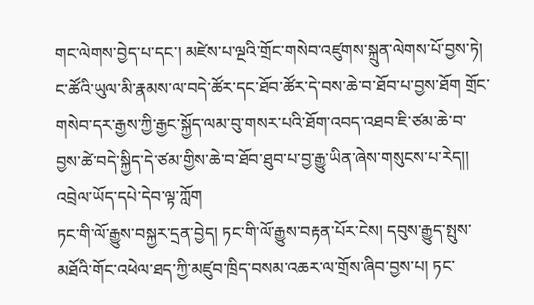གང་ལེགས་བྱེད་པ་དང་། མཛེས་པ་ལྔའི་གྲོང་གསེབ་འཛུགས་སྐྲུན་ལེགས་པོ་བྱས་ཏེ། ང་ཚོའི་ཡུལ་མི་རྣམས་ལ་བདེ་ཚོར་དང་ཐོབ་ཚོར་དེ་བས་ཆེ་བ་ཐོབ་པ་བྱས་ཐོག གྲོང་གསེབ་དར་རྒྱས་ཀྱི་རྒྱང་སྐྱོད་ལམ་བུ་གསར་པའི་ཐོག་འབད་འཐབ་ཇི་ཙམ་ཆེ་བ་བྱས་ཚེ་བདེ་སྐྱིད་དེ་ཙམ་གྱིས་ཆེ་བ་ཐོབ་ཐུབ་པ་བྱ་རྒྱུ་ཡིན་ཞེས་གསུངས་པ་རེད།།
འབྲེལ་ཡོད་དཔེ་དེབ་ལྟ་ཀློག
ཏང་གི་ལོ་རྒྱུས་བསྐྱར་དྲན་བྱེད། ཏང་གི་ལོ་རྒྱུས་བརྟན་པོར་ངེས། དབུས་རྒྱུད་སྤུས་མཐོའི་གོང་འཕེལ་ཐད་ཀྱི་མཛུབ་ཁྲིད་བསམ་འཆར་ལ་གྲོས་ཞིབ་བྱས་པ། ཏང་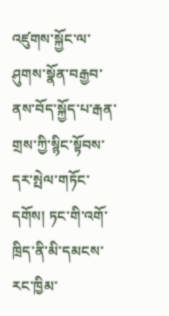འཛུགས་སྐྱོང་ལ་ཤུགས་སྣོན་བརྒྱབ་ནས་བོད་སྐྱོད་པ་རྒན་གྲས་ཀྱི་སྙིང་སྟོབས་དར་སྤེལ་གཏོང་དགོས། ཏང་གི་འགོ་ཁྲིད་ནི་མི་དམངས་རང་ཁྱིམ་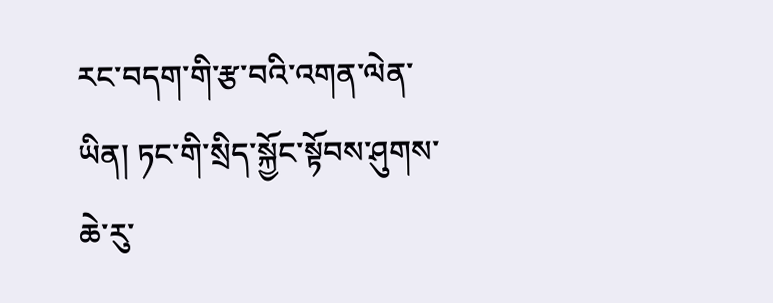རང་བདག་གི་རྩ་བའི་འགན་ལེན་ཡིན། ཏང་གི་སྲིད་སྐྱོང་སྟོབས་ཤུགས་ཆེ་རུ་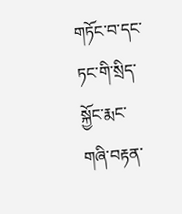གཏོང་བ་དང་ཏང་གི་སྲིད་སྐྱོང་རྨང་གཞི་བརྟན་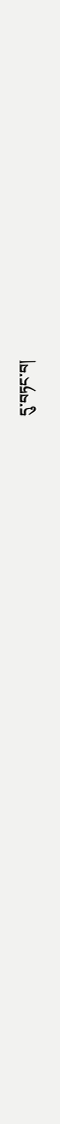དུ་བཏང་བ།